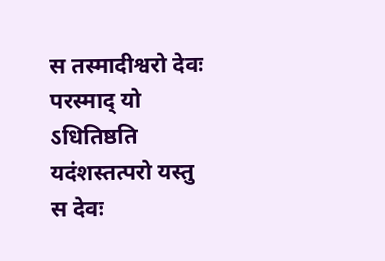स तस्मादीश्वरो देवः परस्माद् यो ऽधितिष्ठति
यदंशस्तत्परो यस्तु स देवः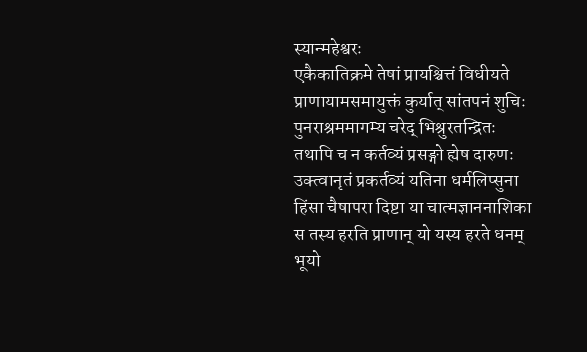स्यान्महेश्वरः
एकैकातिक्रमे तेषां प्रायश्चित्तं विधीयते
प्राणायामसमायुक्तं कुर्यात् सांतपनं शुचिः
पुनराश्रममागम्य चरेद् भिश्रुरतन्द्रितः
तथापि च न कर्तव्यं प्रसङ्गो ह्येष दारुणः
उक्त्वानृतं प्रकर्तव्यं यतिना धर्मलिप्सुना
हिंसा चैषापरा दिष्टा या चात्मज्ञाननाशिका
स तस्य हरति प्राणान् यो यस्य हरते धनम्
भूयो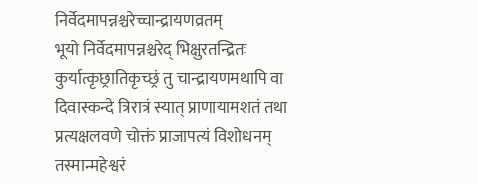निर्वेदमापन्नश्चरेच्चान्द्रायणव्रतम्
भूयो निर्वेदमापन्नश्चरेद् भिक्षुरतन्द्रितः
कुर्यात्कृछ्रातिकृच्छ्रं तु चान्द्रायणमथापि वा
दिवास्कन्दे त्रिरात्रं स्यात् प्राणायामशतं तथा
प्रत्यक्षलवणे चोक्तं प्राजापत्यं विशोधनम्
तस्मान्महेश्वरं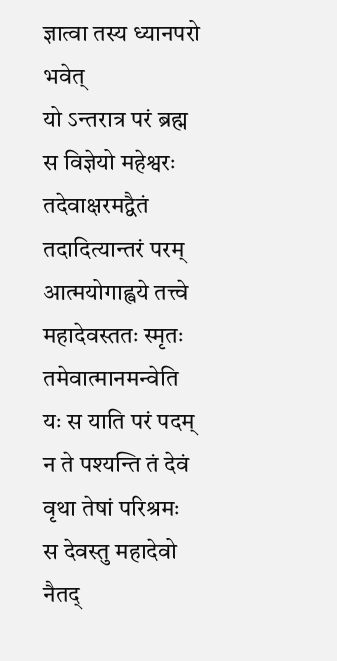ज्ञात्वा तस्य ध्यानपरो भवेत्
यो ऽन्तरात्र परं ब्रह्म स विज्ञेयो महेश्वरः
तदेवाक्षरमद्वैतं तदादित्यान्तरं परम्
आत्मयोगाह्वये तत्त्वे महादेवस्ततः स्मृतः
तमेवात्मानमन्वेति यः स याति परं पदम्
न ते पश्यन्ति तं देवं वृथा तेषां परिश्रमः
स देवस्तु महादेवो नैतद्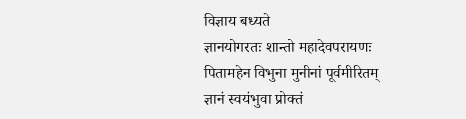विज्ञाय बध्यते
ज्ञानयोगरतः शान्तो महादेवपरायणः
पितामहेन विभुना मुनीनां पूर्वमीरितम्
ज्ञानं स्वयंभुवा प्रोक्तं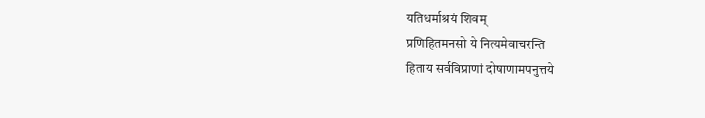यतिधर्माश्रयं शिवम्
प्रणिहितमनसो ये नित्यमेवाचरन्ति
हिताय सर्वविप्राणां दोषाणामपनुत्तये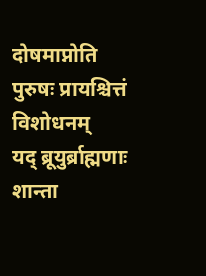दोषमाप्नोति पुरुषः प्रायश्चित्तं विशोधनम्
यद् ब्रूयुर्ब्राह्मणाः शान्ता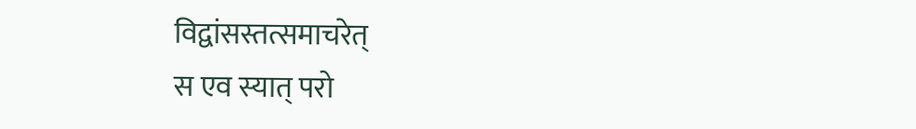विद्वांसस्तत्समाचरेत्
स एव स्यात् परो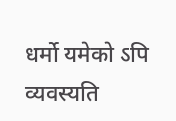धर्मो यमेको ऽपि व्यवस्यति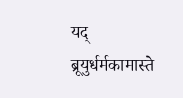यद् ब्रूयुर्धर्मकामास्ते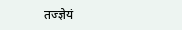तज्ज्ञेयं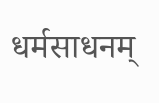धर्मसाधनम्